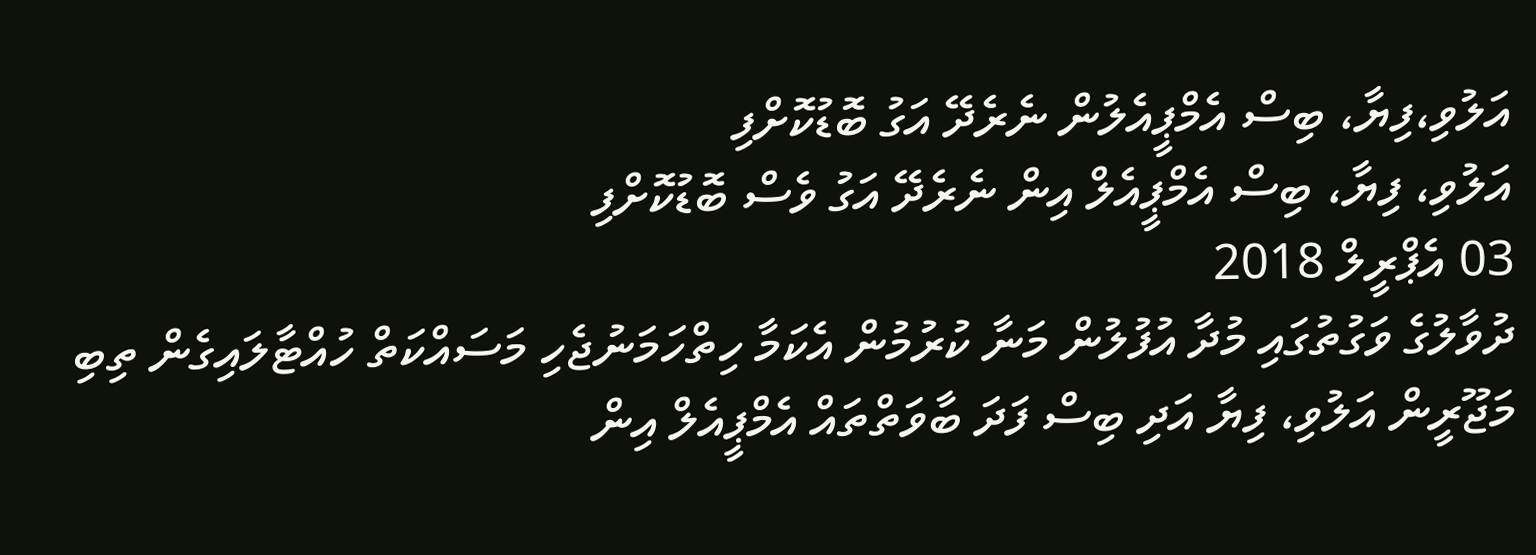އަލުވި،ފިޔާ، ބިސް އެމްޕީއެލުން ނެރެދޭ އަގު ބޮޑުކޮށްފި
އަލުވި، ފިޔާ، ބިސް އެމްޕީއެލް އިން ނެރެދޭ އަގު ވެސް ބޮޑުކޮށްފި
03 އެޕްރީލް 2018
ދުވާލުގެ ވަގުތުގައި މުދާ އުފުލުން މަނާ ކުރުމުން އެކަމާ ހިތްހަމަނުޖެހި މަސައްކަތް ހުއްޓާލައިގެން ތިބި މަޖޫރީން އަލުވި، ފިޔާ އަދި ބިސް ފަދަ ބާވަތްތައް އެމްޕީއެލް އިން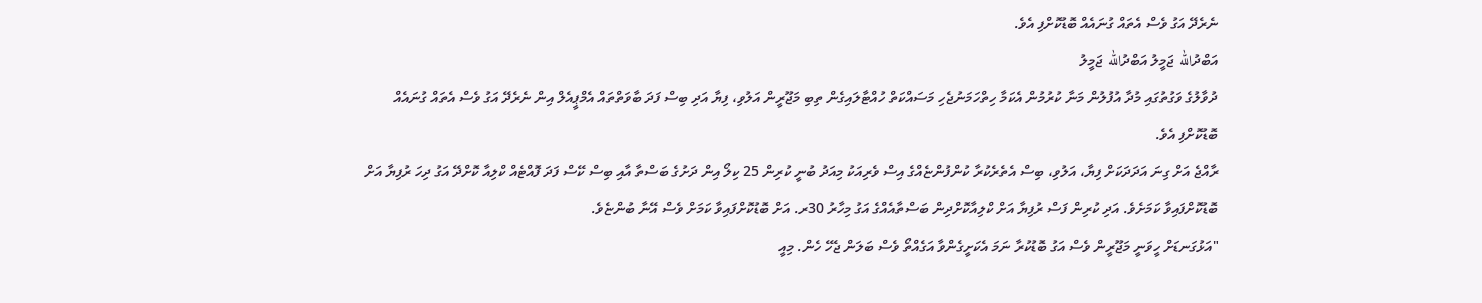ނެރެދޭ އަގު ވެސް އެތައް ގުނައެއް ބޮޑުކޮށްފި އެވެ.
އަބްދުالله ޖަމީލު އަބްދުالله ޖަމީލު
ދުވާލުގެ ވަގުތުގައި މުދާ އުފުލުން މަނާ ކުރުމުން އެކަމާ ހިތްހަމަނުޖެހި މަސައްކަތް ހުއްޓާލައިގެން ތިބި މަޖޫރީން އަލުވި، ފިޔާ އަދި ބިސް ފަދަ ބާވަތްތައް އެމްޕީއެލް އިން ނެރެދޭ އަގު ވެސް އެތައް ގުނައެއް ބޮޑުކޮށްފި އެވެ.
ރާއްޖެ އަށް ގިނަ އަދަދަކަށް ފިޔާ، އަލުވި، ބިސް އެތެރެކުރާ ކުންފުންޏެއްގެ އިސް ވެރިއަކު މިއަދު ބުނީ ކުރިން 25 ކިލޯ އިން ދަށުގެ ބަސްތާ އާއި ބިސް ކޭސް ފަދަ ފޮއްޓެއް ކްލިއާ ކޮށްދޭ އަގު ދިހަ ރުފިޔާ އަށް ބޮޑުކޮށްފައިވާ ކަމަށެވެ. އަދި ކުރިން ފަސް ރުފިޔާ އަށް ކްލިއާކޮށްދިން ބަސްތާއެއްގެ އަގު މިހާރު 30ރ. އަށް ބޮޑުކޮށްފައިވާ ކަމަށް ވެސް އޭނާ ބުންޏެވެ.
"އަޅުގަނޑަށް ހީވަނީ މަޖޫރީން ވެސް އަގު ބޮޑުކުރާ ނަމަ އެކަށީގެންވާ އަގެއްތޯ ވެސް ބަލަން ޖެހޭ ހެން. މިއީ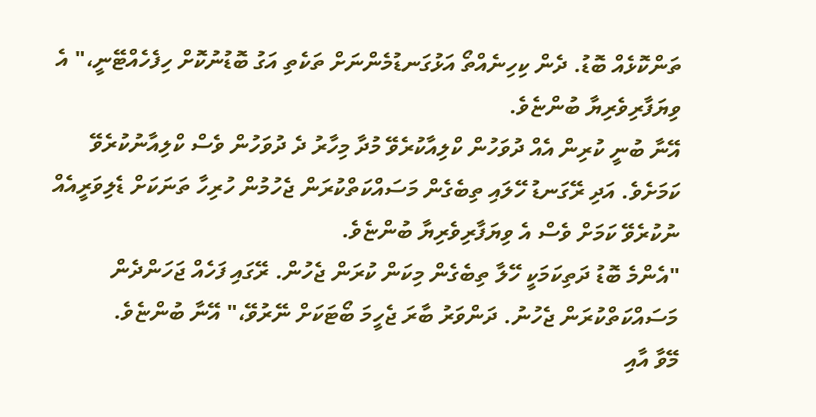ތަންކޮޅެއް ބޮޑު. ދެން ކިހިނެއްތޯ އަޅުގަނޑުމެންނަށް ތަކެތި އަގު ބޮޑުނުކޮށް ހިފެހެއްޓޭނީ،" އެ ވިޔަފާރިވެރިޔާ ބުންޏެވެ.
އޭނާ ބުނީ ކުރިން އެއް ދުވަހުން ކްލިއާކުރެވޭ މުދާ މިހާރު ދެ ދުވަހުން ވެސް ކްލިއާނުކުރެވޭ ކަމަށެވެ. އަދި ރޭގަނޑު ހޭލައި ތިބެގެން މަސައްކަތްކުރަން ޖެހުމުން ހުރިހާ ތަނަކަށް ޑެލިވަރީއެއް ނުކުރެވޭ ކަމަށް ވެސް އެ ވިޔަފާރިވެރިޔާ ބުންޏެވެ.
"އެންމެ ބޮޑު ދަތިކަމަކީ ހޭލާ ތިބެގެން މިކަން ކުރަން ޖެހުން. ރޭގައި ފަހެއް ޖަހަންދެން މަސައްކަތްކުރަން ޖެހުނު. ދަންވަރު ބާރަ ޖެހީމަ ބޯޓަކަށް ނޭރުވޭ،" އޭނާ ބުންޏެވެ.
މޭވާ އާއި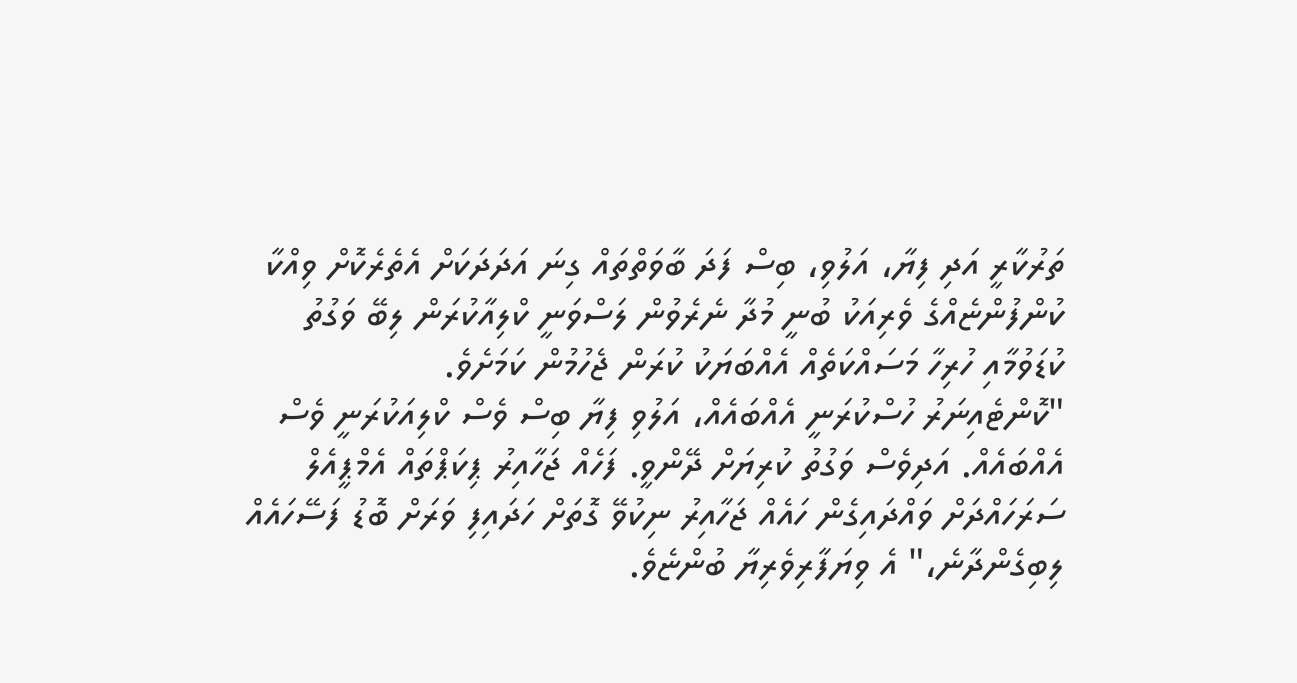ތަރުކާރީ އަދި ފިޔާ، އަލުވި، ބިސް ފަދަ ބާވަތްތައް ގިނަ އަދަދަކަށް އެތެރެކޮށް ވިއްކާ ކުންފުންޏެއްގެ ވެރިއަކު ބުނީ މުދާ ނެރެވުން ލަސްވަނީ ކްލިއާކުރަން ލިބޭ ވަގުތު ކުޑަވުމާއި ހުރިހާ މަސައްކަތެއް އެއްބަޔަކު ކުރަން ޖެހުމުން ކަމަށެވެ.
"ކޮންޓެއިނަރު ހުސްކުރަނީ އެއްބައެއް، އަލުވި ފިޔާ ބިސް ވެސް ކްލިއަކުރަނީ ވެސް އެއްބައެއް. އަދިވެސް ވަގުތު ކުރިޔަށް ދޭންވީ. ފަހެއް ޖަހާއިރު ޕިކަޕްތައް އެމްޕީއެލް ސަރަހައްދަށް ވައްދައިގެން ހައެއް ޖަހާއިރު ނިކުވޭ ގޮތަށް ހަދައިފި ވަރަށް ބޮޑު ފަސޭހައެއް ލިބިގެންދާނެ،" އެ ވިޔަފާރިވެރިޔާ ބުންޏެވެ.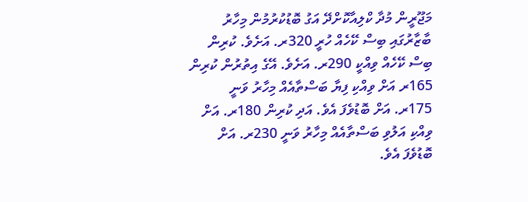މަޖޫރީން މުދާ ކްލިއާކޮށްދޭ އަގު ބޮޑުކުރުމުން މިހާރު ބާޒާރުގައި ބިސް ކޭހެއް ހުރީ 320ރ. އަށެވެ. ކުރިން ބިސް ކޭހެއް ވިއްކީ 290ރ. އަށެވެ. އޭގެ އިތުރުން ކުރިން 165ރ އަށް ވިއްކި ފިޔާ ބަސްތާއެއް މިހާރު ވަނީ 175ރ. އަށް ބޮޑުވެފަ އެވެ. އަދި ކުރިން 180ރ. އަށް ވިއްކި އަލުވި ބަސްތާއެއް މިހާރު ވަނީ 230ރ. އަށް ބޮޑުވެފަ އެވެ.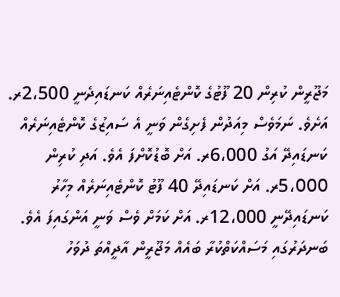މަޖޫރީން ކުރިން 20 ފޫޓުގެ ކޮންޓެއިނަރެއް ކަނޑައިދެނީ 2،500ރ. އަށެވެ. ނަމަވެސް މިއަދުން ފެށިގެން ވަނީ އެ ސައިޒުގެ ކޮންޓެއިނަރެއް ކަނޑައިދޭ އަގު 6،000ރ. އަށް ބޮޑުކޮށްފަ އެވެ. އަދި ކުރިން 5،000ރ. އަށް ކަނޑައިދޭ 40 ފޫޓު ކޮންޓެއިނަރެއް މިހާރު ކަނޑައިދޭނީ 12،000ރ. އަށް ކަމަށް ވެސް ވަނީ އަންގައިފަ އެވެ.
ބަނދަރުގައި މަސައްކަތްކުރާ ބައެއް މަޖޫރީން އާދީއްތަ ދުވަހު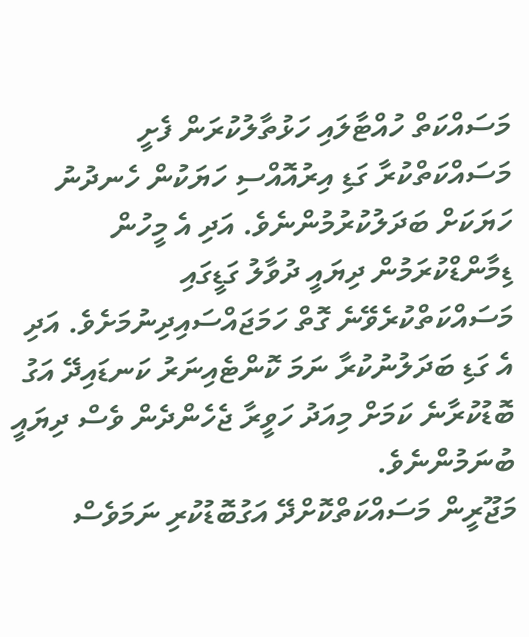މަސައްކަތް ހުއްޓާލައި ހަޅުތާލުކުރަން ފެށީ މަސައްކަތްކުރާ ގަޑި އިރުއޮއްސި ހަޔަކުން ހެނދުނު ހަޔަކަށް ބަދަލުކުރުމުންނެވެ. އަދި އެ މީހުން ޑިމާންޑްކުރަމުން ދިޔައީ ދުވާލު ގަޑީގައި މަސައްކަތްކުރެވޭނެ ގޮތް ހަމަޖައްސައިދިނުމަށެވެ. އަދި އެ ގަޑި ބަދަލުނުކުރާ ނަމަ ކޮންޓެއިނަރު ކަނޑައިދޭ އަގު ބޮޑުކުރާނެ ކަމަށް މިއަދު ހަވީރާ ޖެހެންދެން ވެސް ދިޔައީ ބުނަމުންނެވެ.
މަޖޫރީން މަސައްކަތްކޮށްދޭ އަގުބޮޑުކުރި ނަމަވެސް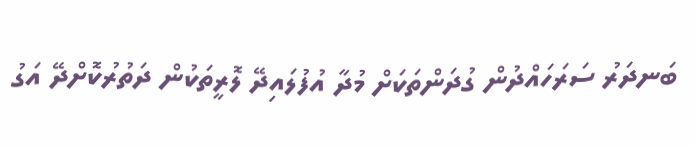ބަނދަރު ސަރަހައްދުން ގުދަންތަކަށް މުދާ އުފުލައިދޭ ލޮރީތަކުން ދަތުރުކޮށްދޭ އަގު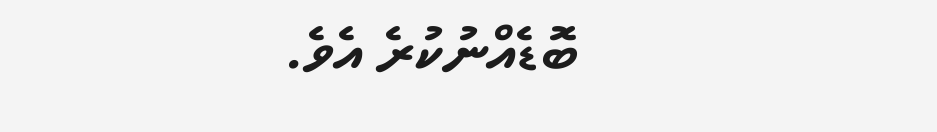ބޮޑެއްނުކުރެ އެވެ.